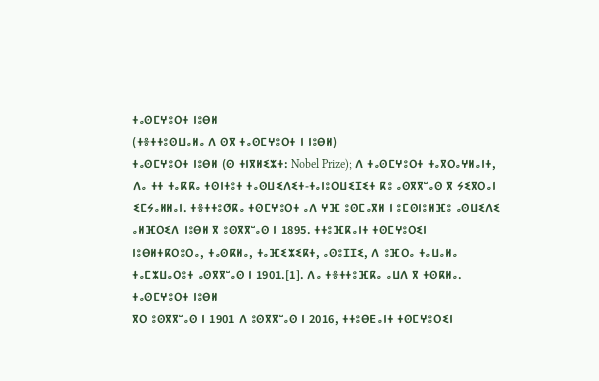ⵜⴰⵙⵎⵖⵓⵔⵜ ⵏⵓⴱⵍ
(ⵜⴻⵜⵜⵓⵙⵡⴰⵍⴰ ⴷ ⵙⴳ ⵜⴰⵙⵎⵖⵓⵔⵜ ⵏ ⵏⵓⴱⵍ)
ⵜⴰⵙⵎⵖⵓⵔⵜ ⵏⵓⴱⵍ (ⵙ ⵜⵏⴳⵍⵉⵣⵜ: Nobel Prize); ⴷ ⵜⴰⵙⵎⵖⵓⵔⵜ ⵜⴰⴳⵔⴰⵖⵍⴰⵏⵜ, ⴷⴰ ⵜⵜ ⵜⴰⴽⴽⴰ ⵜⵙⵏⵜⵓⵜ ⵜⴰⵙⵡⵉⴷⵉⵜ-ⵜⴰⵏⵓⵔⵡⵉⵊⵉⵜ ⴽⵓ ⴰⵙⴳⴳⵯⴰⵙ ⴳ ⵢⵉⴳⵔⴰⵏ ⵉⵎⵢⴰⵍⵍⴰⵏ. ⵜⴻⵜⵜⵓⵚⴽⴰ ⵜⵙⵎⵖⵓⵔⵜ ⴰⴷ ⵖⴼ ⵓⵙⵎⴰⴳⵍ ⵏ ⵓⵎⵙⵏⵓⵍⴼⵓ ⴰⵙⵡⵉⴷⵉ ⴰⵍⴼⵔⵉⴷ ⵏⵓⴱⵍ ⴳ ⵓⵙⴳⴳⵯⴰⵙ ⵏ 1895. ⵜⵜⵓⴼⴽⴰⵏⵜ ⵜⵙⵎⵖⵓⵔⵉⵏ ⵏⵓⴱⵍⵜⴽⵔⵓⵔⴰ, ⵜⴰⵙⴽⵍⴰ, ⵜⴰⴼⵉⵣⵉⴽⵜ, ⴰⵙⵓⵊⵊⵉ, ⴷ ⵓⴼⵔⴰ ⵜⴰⵡⴰⵍⴰ ⵜⴰⵎⵣⵡⴰⵔⵓⵜ ⴰⵙⴳⴳⵯⴰⵙ ⵏ 1901.[1]. ⴷⴰ ⵜⴻⵜⵜⵓⴼⴽⴰ ⴰⵡⴷ ⴳ ⵜⵙⴽⵍⴰ.
ⵜⴰⵙⵎⵖⵓⵔⵜ ⵏⵓⴱⵍ
ⴳⵔ ⵓⵙⴳⴳⵯⴰⵙ ⵏ 1901 ⴷ ⵓⵙⴳⴳⵯⴰⵙ ⵏ 2016, ⵜⵜⵓⴱⴹⴰⵏⵜ ⵜⵙⵎⵖⵓⵔⵉⵏ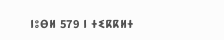ⵏⵓⴱⵍ 579 ⵏ ⵜⵉⴽⴽⵍⵜ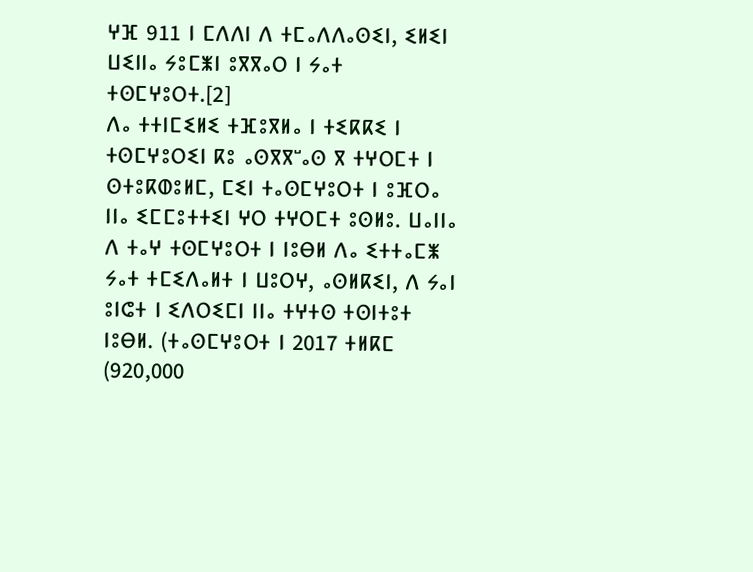ⵖⴼ 911 ⵏ ⵎⴷⴷⵏ ⴷ ⵜⵎⴰⴷⴷⴰⵙⵉⵏ, ⵉⵍⵉⵏ ⵡⵉⵏⵏⴰ ⵢⵓⵎⵥⵏ ⵓⴳⴳⴰⵔ ⵏ ⵢⴰⵜ ⵜⵙⵎⵖⵓⵔⵜ.[2]
ⴷⴰ ⵜⵜⵏⵎⵉⵍⵉ ⵜⴼⵓⴳⵍⴰ ⵏ ⵜⵉⴽⴽⵉ ⵏ ⵜⵙⵎⵖⵓⵔⵉⵏ ⴽⵓ ⴰⵙⴳⴳⵯⴰⵙ ⴳ ⵜⵖⵔⵎⵜ ⵏ ⵙⵜⵓⴽⵀⵓⵍⵎ, ⵎⵉⵏ ⵜⴰⵙⵎⵖⵓⵔⵜ ⵏ ⵓⴼⵔⴰ ⵏⵏⴰ ⵉⵎⵎⵓⵜⵜⵉⵏ ⵖⵔ ⵜⵖⵔⵎⵜ ⵓⵙⵍⵓ. ⵡⴰⵏⵏⴰ ⴷ ⵜⴰⵖ ⵜⵙⵎⵖⵓⵔⵜ ⵏ ⵏⵓⴱⵍ ⴷⴰ ⵉⵜⵜⴰⵎⵥ ⵢⴰⵜ ⵜⵎⵉⴷⴰⵍⵜ ⵏ ⵡⵓⵔⵖ, ⴰⵙⵍⴽⵉⵏ, ⴷ ⵢⴰⵏ ⵓⵏⵛⵜ ⵏ ⵉⴷⵔⵉⵎⵏ ⵏⵏⴰ ⵜⵖⵜⵙ ⵜⵙⵏⵜⵓⵜ ⵏⵓⴱⵍ. (ⵜⴰⵙⵎⵖⵓⵔⵜ ⵏ 2017 ⵜⵍⴽⵎ (920,000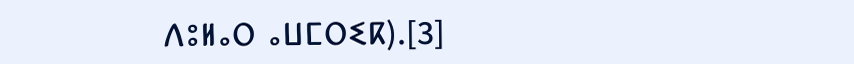ⴷⵓⵍⴰⵔ ⴰⵡⵎⵔⵉⴽ).[3]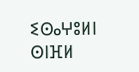ⵉⵙⴰⵖⵓⵍⵏ
ⵙⵏⴼⵍ